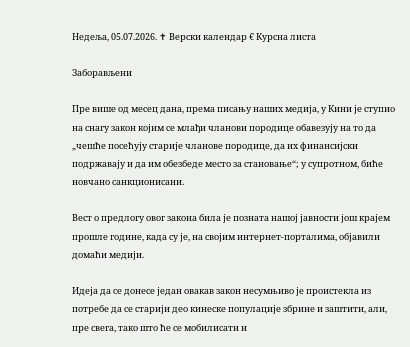Недеља, 05.07.2026. ✝ Верски календар € Курсна листа

Заборављени

Пре више од месец дана, према писању наших медија, у Кини је ступио на снагу закон којим се млађи чланови породице обавезују на то да „чешће посећују старије чланове породице, да их финансијски подржавају и да им обезбеде место за становање“; у супротном, биће новчано санкционисани.

Вест о предлогу овог закона била је позната нашој јавности још крајем прошле године, када су је, на својим интернет-порталима, објавили домаћи медији.

Идеја да се донесе један овакав закон несумњиво је проистекла из потребе да се старији део кинеске популације збрине и заштити, али, пре свега, тако што ће се мобилисати и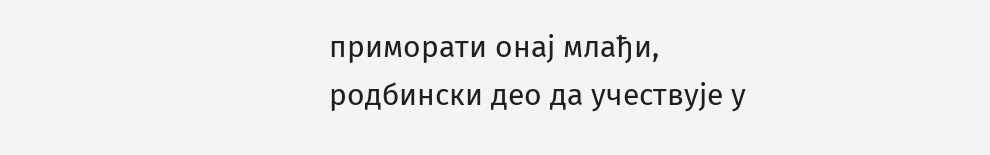приморати онај млађи, родбински део да учествује у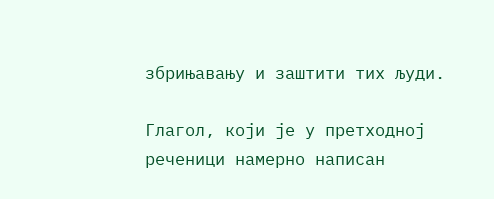збрињавању и заштити тих људи.

Глагол, који је у претходној реченици намерно написан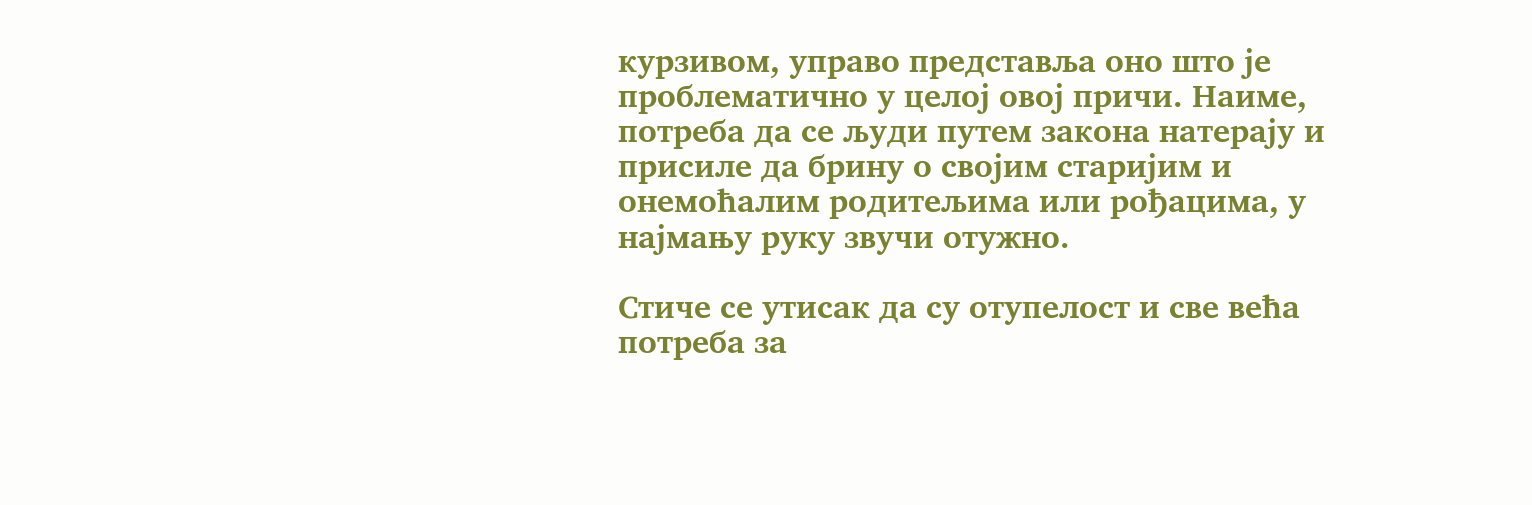курзивом, управо представља оно што је проблематично у целој овој причи. Наиме, потреба да се људи путем закона натерају и присиле да брину о својим старијим и онемоћалим родитељима или рођацима, у најмању руку звучи отужно.

Стиче се утисак да су отупелост и све већа потреба за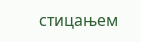стицањем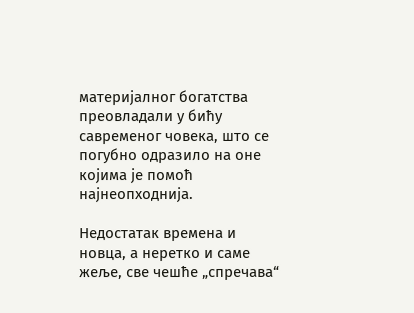материјалног богатства преовладали у бићу савременог човека, што се погубно одразило на оне којима је помоћ најнеопходнија.

Недостатак времена и новца, а неретко и саме жеље, све чешће „спречава“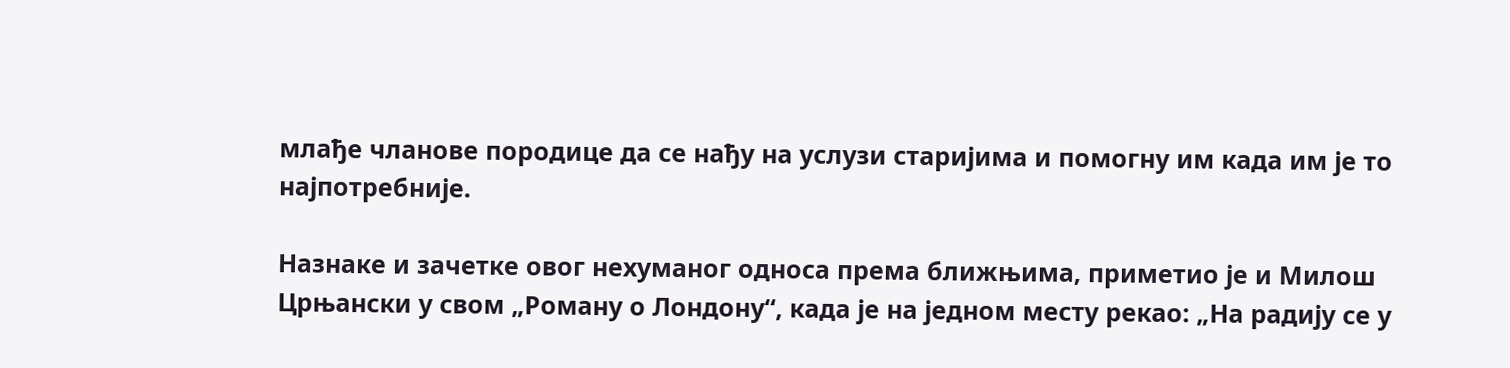млађе чланове породице да се нађу на услузи старијима и помогну им када им је то најпотребније.

Назнаке и зачетке овог нехуманог односа према ближњима, приметио је и Милош Црњански у свом „Роману о Лондону“, када је на једном месту рекао: „На радију се у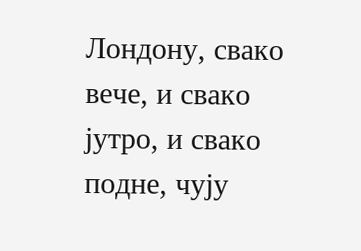Лондону, свако вече, и свако јутро, и свако подне, чују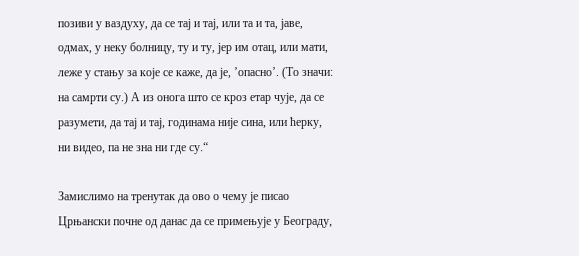позиви у ваздуху, да се тај и тај, или та и та, јаве, одмах, у неку болницу, ту и ту, јер им отац, или мати, леже у стању за које се каже, да је, ’опасно’. (То значи: на самрти су.) А из онога што се кроз етар чује, да се разумети, да тај и тај, годинама није сина, или ћерку, ни видео, па не зна ни где су.“

Замислимо на тренутак да ово о чему је писао Црњански почне од данас да се примењује у Београду,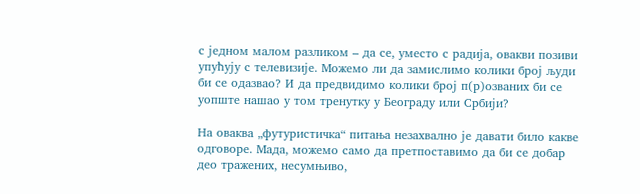с једном малом разликом – да се, уместо с радија, овакви позиви упућују с телевизије. Можемо ли да замислимо колики број људи би се одазвао? И да предвидимо колики број п(р)озваних би се уопште нашао у том тренутку у Београду или Србији?

На оваква „футуристичка“ питања незахвално је давати било какве одговоре. Мада, можемо само да претпоставимо да би се добар део тражених, несумњиво,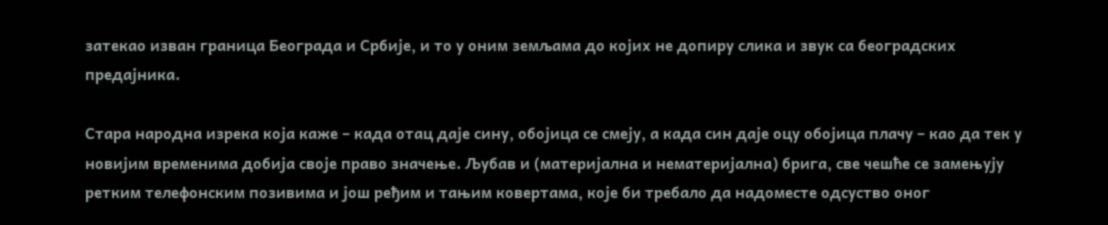затекао изван граница Београда и Србије, и то у оним земљама до којих не допиру слика и звук са београдских предајника.

Стара народна изрека која каже – када отац даје сину, обојица се смеју, а када син даје оцу обојица плачу – као да тек у новијим временима добија своје право значење. Љубав и (материјална и нематеријална) брига, све чешће се замењују ретким телефонским позивима и још ређим и тањим ковертама, које би требало да надоместе одсуство оног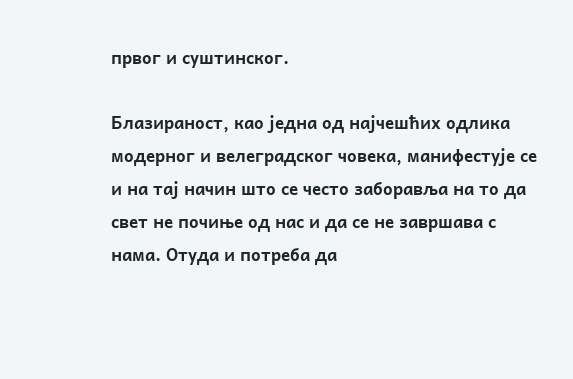првог и суштинског.

Блазираност, као једна од најчешћих одлика модерног и велеградског човека, манифестује се и на тај начин што се често заборавља на то да свет не почиње од нас и да се не завршава с нама. Отуда и потреба да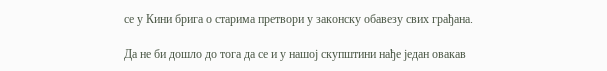се у Кини брига о старима претвори у законску обавезу свих грађана.

Да не би дошло до тога да се и у нашој скупштини нађе један овакав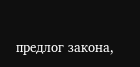предлог закона,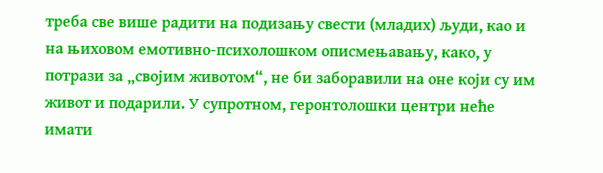треба све више радити на подизању свести (младих) људи, као и на њиховом емотивно-психолошком описмењавању, како, у потрази за „својим животом“, не би заборавили на оне који су им живот и подарили. У супротном, геронтолошки центри неће имати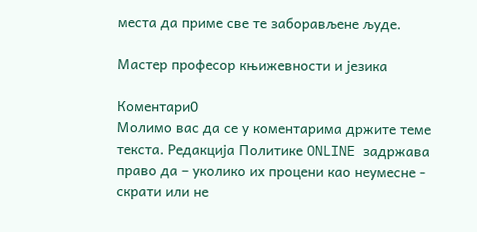места да приме све те заборављене људе.

Мастер професор књижевности и језика

Коментари0
Молимо вас да се у коментарима држите теме текста. Редакција Политике ONLINE задржава право да – уколико их процени као неумесне - скрати или не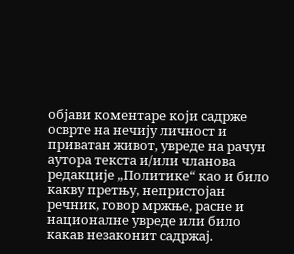објави коментаре који садрже осврте на нечију личност и приватан живот, увреде на рачун аутора текста и/или чланова редакције „Политике“ као и било какву претњу, непристојан речник, говор мржње, расне и националне увреде или било какав незаконит садржај.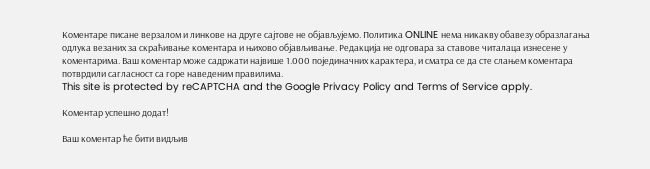Коментаре писане верзалом и линкове на друге сајтове не објављујемо. Политика ONLINE нема никакву обавезу образлагања одлука везаних за скраћивање коментара и њихово објављивање. Редакција не одговара за ставове читалаца изнесене у коментарима. Ваш коментар може садржати највише 1.000 појединачних карактера, и сматра се да сте слањем коментара потврдили сагласност са горе наведеним правилима.
This site is protected by reCAPTCHA and the Google Privacy Policy and Terms of Service apply.

Комeнтар успeшно додат!

Ваш комeнтар ћe бити видљив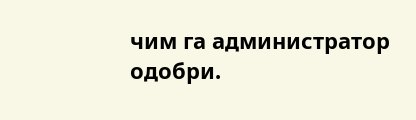чим га администратор одобри.